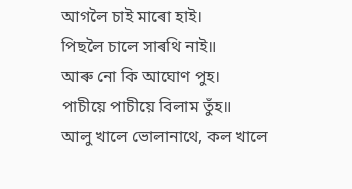আগলৈ চাই মাৰো হাই।
পিছলৈ চালে সাৰথি নাই॥
আৰু নো কি আঘোণ পুহ।
পাচীয়ে পাচীয়ে বিলাম তুঁহ॥
আলু খালে ভোলানাথে, কল খালে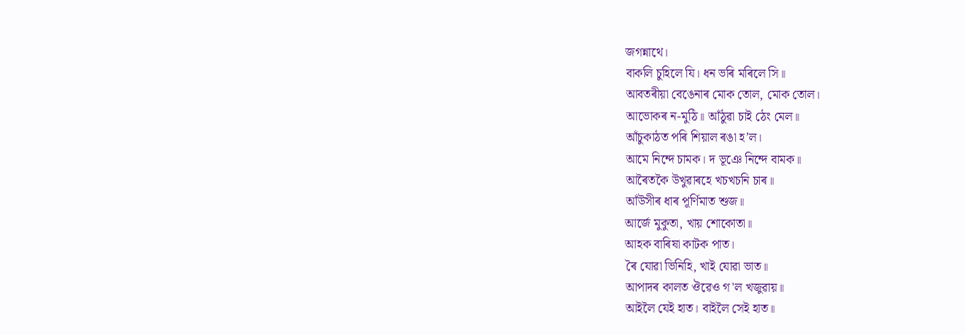জগন্নাথে।
বাকলি চুহিলে যি। ধন ভৰি মৰিলে সি॥
আবতৰীয়া বেঙেনাৰ মোক তোল, মোক তোল।
আভোকৰ ন-মুঠি॥ আঁঠুৱা চাই ঠেং মেল॥
আঁচুকাঠত পৰি শিয়াল ৰঙা হ’ল।
আমে নিন্দে চামক। দ ভূঞে নিন্দে বামক॥
আৰৈতকৈ উখুৱাৰহে খচখচনি চাৰ॥
আঁউসীৰ ধাৰ পূৰ্ণিমাত শুজ॥
আৰ্জে মুকুতা, খায় শোকোতা॥
আহক বাৰিষা কাটক পাত।
ৰৈ যোৱা ভিনিহি, খাই যোৱা ভাত॥
আপাদৰ কালত ঔৱেও গ'ল খজুৱায়॥
আইলৈ যেই হাত। বাইলৈ সেই হাত॥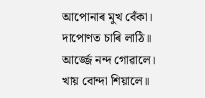আপোনাৰ মুখ বেঁকা। দাপোণত চাৰি লাঠি॥
আৰ্জ্জে নন্দ গোৱালে। খায় বোন্দা শিয়ালে॥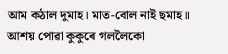আম কঠাল দুমাহ। মাত-বোল নাই ছমাহ॥
আশয় পোৱা কুকুৰে গললৈকো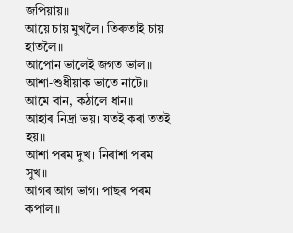জপিয়ায়॥
আয়ে চায় মুখলৈ। তিৰুতাই চায় হাতলৈ॥
আপোন ভালেই জগত ভাল॥
আশা-শুধীয়াক ভাতে নাটে॥
আমে বান, কঠালে ধান॥
আহাৰ নিদ্ৰা ভয়। যতই কৰা ততই হয়॥
আশা পৰম দুখ। নিৰাশা পৰম সুখ॥
আগৰ আগ ভাগ। পাছৰ পৰম কপাল॥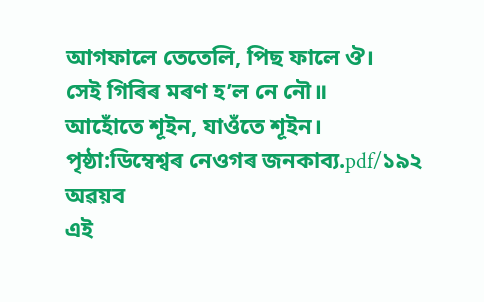আগফালে তেতেলি, পিছ ফালে ঔ।
সেই গিৰিৰ মৰণ হ’ল নে নৌ॥
আহোঁতে শূইন, যাওঁতে শূইন।
পৃষ্ঠা:ডিম্বেশ্বৰ নেওগৰ জনকাব্য.pdf/১৯২
অৱয়ব
এই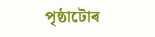পৃষ্ঠাটোৰ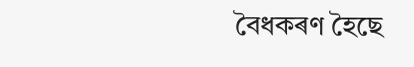বৈধকৰণ হৈছে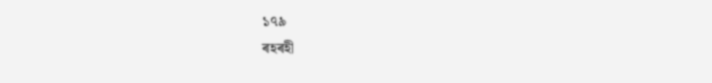১৭৯
ৰহৰহী